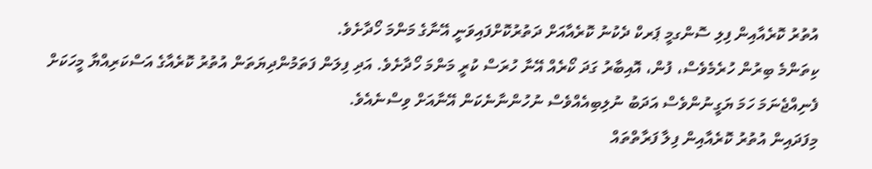އުތުރު ކޮރެއާއިން ފިލި ސޮންގމީ ޕަރކް ދެކުނު ކޮރެއާއަށް ދަތުރުކޮށްފައިވަނީ އޭނާގެ މަންމަ ހޯދާށެވެ.
ކިތަންމެ ބިރުން ހުރެމެވެސް، ފުން، އޮއިބާރު ގަދަ ކޯރެއް އޭނާ ހުރަސް ކުރީ މަންމަ ހޯދާށެވެ. އަދި ފިލަން ފަތަމުންދިޔަތަން އުތުރު ކޮރެއާގެ އަސްކަރިއްޔާ މީހަކަށް ފެނިއްޖެނަމަ ހަމަ ޔަގީނުންވެސް އަދަބު ނުލިބިއެއްވެސް ނުހުންނާނެކަން އޭނާއަށް ވިސްނެއެވެ.
މިފަދައިން އުތުރު ކޮރެއާއިން ފިލާ ފަރާތްތައް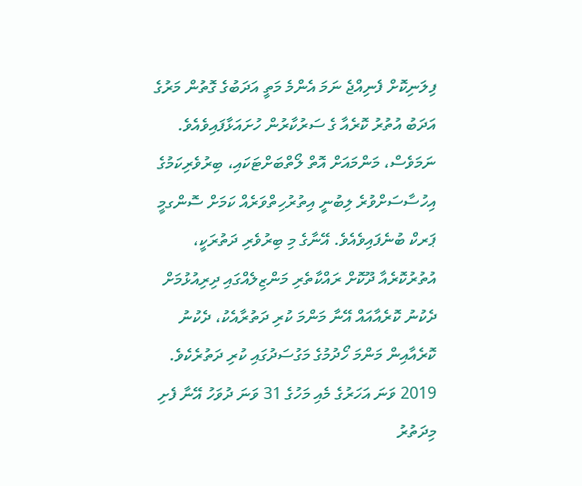ފިލަނިކޮށް ފެނިއްޖެ ނަމަ އެންމެ މަތީ އަދަބުގެ ގޮތުން މަރުގެ އަދަބު އުތުރު ކޮރެއާ ގެ ސަރުކާރުން ހުށައަޅާފައިވެއެވެ.
ނަމަވެސް، މަންމައަށް އޮތް ލޯތްބަށްޓަކައި، ބިރުވެރިކަމުގެ އިހުސާސަށްވުރެ ލިބުނީ އިތުރުހިތްވަރެއް ކަމަށް ސޮންގމީ ޕަރކް ބުނެފައިވެއެވެ. އޭނާގެ މި ބިރުވެރި ދަތުރަކީ، އުތުރުކޮރެއާ ދޫކޮށް ރައްކާތެރި މަންޒިލެއްގައި ދިރިއުޅުމަށް ދެކުނު ކޮރެއާއައް އޭނާ މަންމަ ކުރި ދަތުރާއެކު، ދެކުނު ކޮރެއާއިން މަންމަ ހޯދުމުގެ މަގުސަދުގައި ކުރި ދަތުރެކެވެ.
2019 ވަނަ އަހަރުގެ މެއި މަހުގެ 31 ވަނަ ދުވަހު އޭނާ ފެށި މިދަތުރު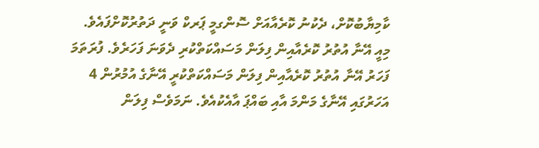ކާމިޔާބުކޮށް، ދެކުނު ކޮރެއާއަށް ސޮންގމީ ޕަރކް ވަނީ ދަތުރުކޮށްފައެވެ.
މިއީ އޭނާ އުތުރު ކޮރެއާއިން ފިލަން މަސައްކަތްކުރި ދެވަނަ ފަހަރެވެ. ފުރަތަމަ ފަހަރު އޭނާ އުތުރު ކޮރެއާއިން ފިލަން މަސައްކަތްކުރީ އޭނާގެ އުމުރުން 4 އަހަރުގައި އޭނާގެ މަންމަ އާއި ބައްޕަ އާއެކުއެވެ. ނަމަވެސް ފިލަން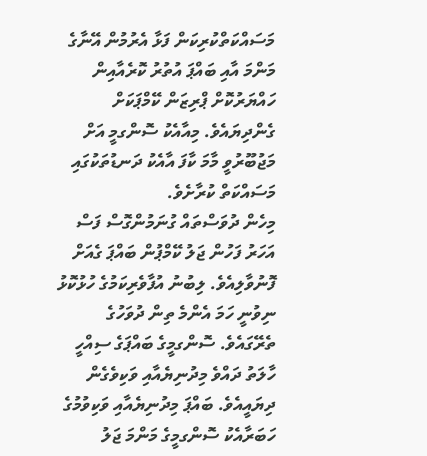މަސައްކަތްކުރިކަން ފަޅާ އެރުމުން އޭނާގެ މަންމަ އާއި ބައްޕަ އުތުރު ކޮރެއާއިން ހައްޔަރުކޮށް ޕްރިޒަން ކޭމްޕަކަށް ގެންދިޔައެވެ. މިއާއެކު ސޮންގމީ އަށް މަޖުބޫރުވީ މާމަ ކާފަ އާއެކު ދަނޑުތަކުގައި މަސައްކަތް ކުރާށެވެ.
މިހެން ދުވަސްތައް ގުނަމުންގޮސް ފަސް އަހަރު ފަހުން ޖަލު ކޭމްޕުން ބައްޕަ ގެއަށް ފޮނުވާލިއެވެ. ލިބުނު އުފާވެރިކަމުގެ ހުޅުކޮޅު ނިވުނީ ހަމަ އެންމެ ތިން ދުވަހުގެ ތެރޭގައެވެ. ސޮންގމީގެ ބައްޕަގެ ސިއްހީ ހާލަތު ދައްވެ މިދުނިޔެއާއި ވަކިވެގެން ދިޔައީއެވެ. ބައްޕަ މިދުނިޔެއާއި ވަކިވުމުގެ ހަބަރާއެކު ސޮންގމީގެ މަންމަ ޖަލު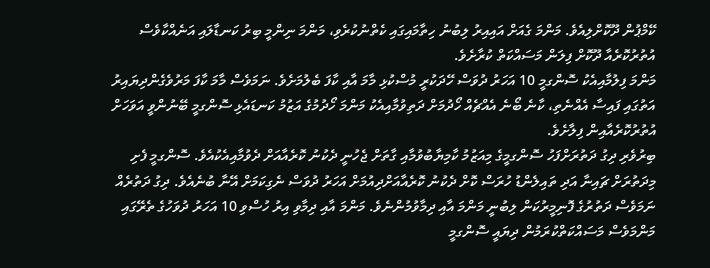ކޭމްޕުން ދޫކޮށްލިއެވެ. މަންމަ ގެއަށް އައިއިރު ލިބުނު ހިތާމައިގައި ކެތްނުކުރެވި، މަންމަ ނިންމީ ބިރު ކަނޑާލައި އަނެއްކާވެސް އުތުރުކޮރެއާ ދޫކޮށް ފިލަން މަސައްކަތް ކުރާށެވެ.
މަންމަ ފިލުމާއިއެކު ސޮންގމީ 10 އަހަރު ދުވަސް ހޭދަކުރީ މުސްކުޅި މާމަ އާއި ކާފަ ބެލުމަށެވެ. ނަމަވެސް މާމަ ކާފަ މަރުވެގެންދިޔައިރު އަތުގައި ފައިސާ އެއްނެތި، ކާނެ ބޯނެ އެއްޗެއް ހޯދުމަށް ދަތިވުމާއިއެކު މަންމަ ހޯދުމުގެ އަޒުމު ކަނޑައެޅި ސޮންގމީ ބޭނުންވީ އަވަހަށް އުތުރުކޮރެއާއިން ފިލާށެވެ.
ބިރުވެރި ދިގު ދަތުރަށްފަހު ސޮންގމީގެ މިއަޒުމު ކާމިޔާބުވުމާއި ގާތަށް ޖެހުނީ ދެކުނު ކޮރެއާއަށް ދެވުމާއިއެކުއެވެ. ސޮންގމީ ފެށި މިދަތުރަށް ޗައިނާ އަދި ތައިލެންޑު ހުރަސް ކޮށް ދެކުނު ކޮރެއާއަށްދިއުމަށް އަހަރު ދުވަސް ނެގިކަމަށް އޭނާ ބުނެއެވެ. ދިގު ދަތުރެއް ނަމަވެސް ދަތުރުގެ ފޮނިމީރުކަން ލިބުނީ މަންމަ އާއި ދިމާވުމުންނެވެ. މަންމަ އާއި ދިމާވި އިރު ހުސްވި 10 އަހަރު ދުވަހުގެ ތެރޭގައި މަންމަވެސް މަސައްކަތްކުރަމުން ދިޔައީ ސޮންގމީ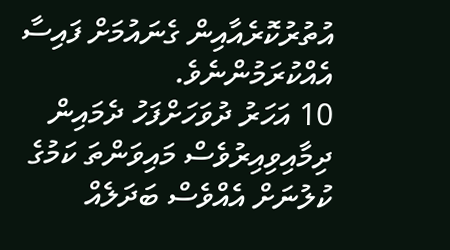އުތުރުކޮރެއާއިން ގެނައުމަށް ފައިސާ އެއްކުރަމުންނެވެ.
10 އަހަރު ދުވަހަށްފަހު ދެމައިން ދިމާއިވިއިރުވެސް މައިވަންތަ ކަމުގެ ކުލުނަށް އެއްވެސް ބަދަލެއް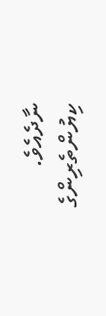ނާދެއެވެ.
ކިޔުންތެރިންގެ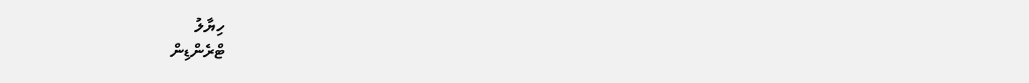ހިޔާލު
ޓްރެންޑިން